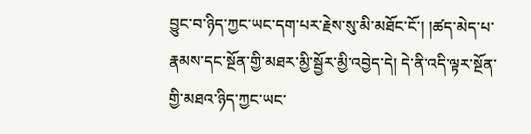བྱུང་བ་ཉིད་ཀྱང་ཡང་དག་པར་རྗེས་སུ་མི་མཐོང་ངོ་། །ཚད་མེད་པ་རྣམས་དང་སྔོན་གྱི་མཐར་མྱི་སྦྱོར་མྱི་འབྱེད་དེ། དེ་ནི་འདི་ལྟར་སྔོན་གྱི་མཐའ་ཉིད་ཀྱང་ཡང་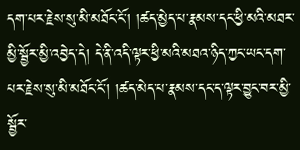དག་པར་རྗེས་སུ་མི་མཐོང་ངོ་། །ཚད་མྱེད་པ་རྣམས་དང་ཕྱི་མའི་མཐར་མྱི་སྦྱོར་མྱི་འབྱེད་དེ། དེ་ནི་འདི་ལྟར་ཕྱི་མའི་མཐའ་ཉིད་ཀྱང་ཡང་དག་པར་རྗེས་སུ་མི་མཐོང་ངོ་། །ཚད་མེད་པ་རྣམས་དང་ད་ལྟར་བྱུང་བར་མྱི་སྦྱོར་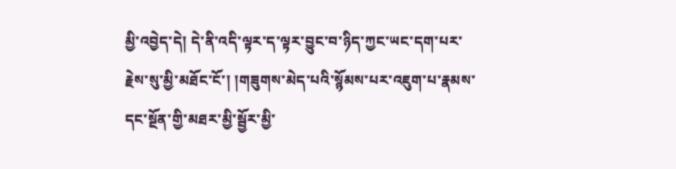མྱི་འབྱེད་དེ། དེ་ནི་འདི་ལྟར་ད་ལྟར་བྱུང་བ་ཉིད་ཀྱང་ཡང་དག་པར་རྗེས་སུ་མྱི་མཐོང་ངོ་། །གཟུགས་མེད་པའི་སྙོམས་པར་འཇུག་པ་རྣམས་དང་སྔོན་གྱི་མཐར་མྱི་སྦྱོར་མྱི་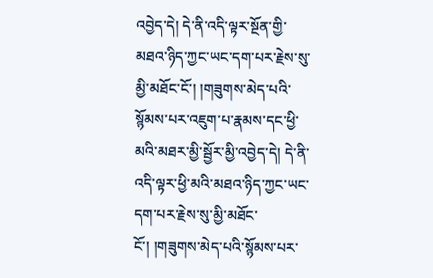འབྱེད་དེ། དེ་ནི་འདི་ལྟར་སྔོན་གྱི་མཐའ་ཉིད་ཀྱང་ཡང་དག་པར་རྗེས་སུ་མྱི་མཐོང་ངོ་། །གཟུགས་མེད་པའི་སྙོམས་པར་འཇུག་པ་རྣམས་དང་ཕྱི་མའི་མཐར་མྱི་སྦྱོར་མྱི་འབྱེད་དེ། དེ་ནི་འདི་ལྟར་ཕྱི་མའི་མཐའ་ཉིད་ཀྱང་ཡང་དག་པར་རྗེས་སུ་མྱི་མཐོང་ངོ་། །གཟུགས་མེད་པའི་སྙོམས་པར་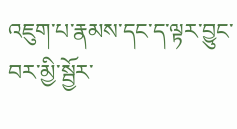འཇུག་པ་རྣམས་དང་ད་ལྟར་བྱུང་བར་མྱི་སྦྱོར་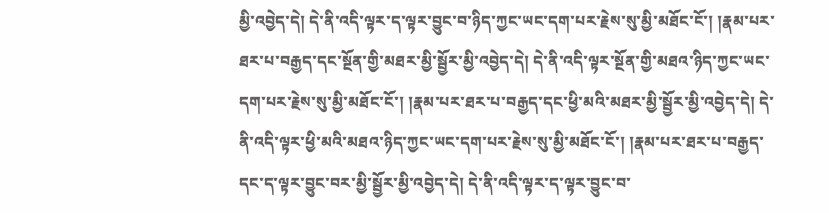མྱི་འབྱེད་དེ། དེ་ནི་འདི་ལྟར་ད་ལྟར་བྱུང་བ་ཉིད་ཀྱང་ཡང་དག་པར་རྗེས་སུ་མྱི་མཐོང་ངོ་། །རྣམ་པར་ཐར་པ་བརྒྱད་དང་སྔོན་གྱི་མཐར་མྱི་སྦྱོར་མྱི་འབྱེད་དེ། དེ་ནི་འདི་ལྟར་སྔོན་གྱི་མཐའ་ཉིད་ཀྱང་ཡང་དག་པར་རྗེས་སུ་མྱི་མཐོང་ངོ་། །རྣམ་པར་ཐར་པ་བརྒྱད་དང་ཕྱི་མའི་མཐར་མྱི་སྦྱོར་མྱི་འབྱེད་དེ། དེ་ནི་འདི་ལྟར་ཕྱི་མའི་མཐའ་ཉིད་ཀྱང་ཡང་དག་པར་རྗེས་སུ་མྱི་མཐོང་ངོ་། །རྣམ་པར་ཐར་པ་བརྒྱད་དང་ད་ལྟར་བྱུང་བར་མྱི་སྦྱོར་མྱི་འབྱེད་དེ། དེ་ནི་འདི་ལྟར་ད་ལྟར་བྱུང་བ་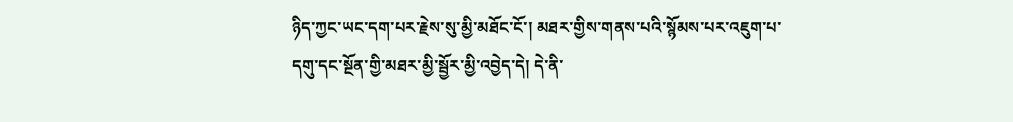ཉིད་ཀྱང་ཡང་དག་པར་རྗེས་སུ་མྱི་མཐོང་ངོ་། མཐར་གྱིས་གནས་པའི་སྙོམས་པར་འཇུག་པ་དགུ་དང་སྔོན་གྱི་མཐར་མྱི་སྦྱོར་མྱི་འབྱེད་དེ། དེ་ནི་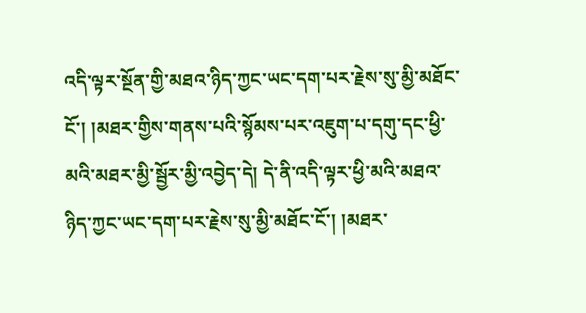འདི་ལྟར་སྔོན་གྱི་མཐའ་ཉིད་ཀྱང་ཡང་དག་པར་རྗེས་སུ་མྱི་མཐོང་ངོ་། །མཐར་གྱིས་གནས་པའི་སྙོམས་པར་འཇུག་པ་དགུ་དང་ཕྱི་མའི་མཐར་མྱི་སྦྱོར་མྱི་འབྱེད་དེ། དེ་ནི་འདི་ལྟར་ཕྱི་མའི་མཐའ་ཉིད་ཀྱང་ཡང་དག་པར་རྗེས་སུ་མྱི་མཐོང་ངོ་། །མཐར་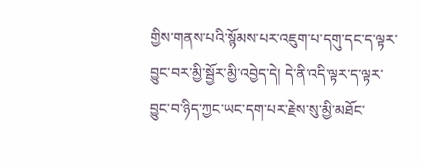གྱིས་གནས་པའི་སྙོམས་པར་འཇུག་པ་དགུ་དང་ད་ལྟར་བྱུང་བར་མྱི་སྦྱོར་མྱི་འབྱེད་དེ། དེ་ནི་འདི་ལྟར་ད་ལྟར་བྱུང་བ་ཉིད་ཀྱང་ཡང་དག་པར་རྗེས་སུ་མྱི་མཐོང་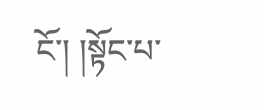ངོ་། །སྟོང་པ་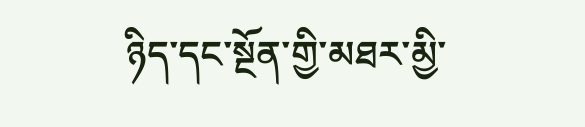ཉིད་དང་སྔོན་གྱི་མཐར་མྱི་